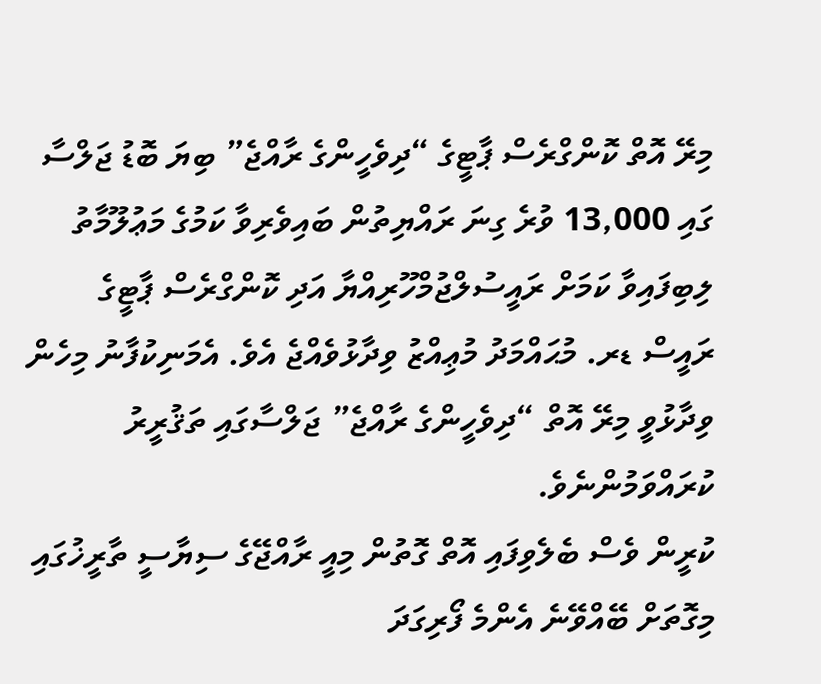މިރޭ އޮތް ކޮންގްރެސް ޕާޓީގެ “ދިވެހީންގެ ރާއްޖެ” ބިޔަ ބޮޑު ޖަލްސާ ގައި 13,000 ވުރެ ގިނަ ރައްޔިތުން ބައިވެރިވާ ކަމުގެ މަޢުލޫމާތު ލިބިފައިވާ ކަމަށް ރައީސުލްޖުމްހޫރިއްޔާ އަދި ކޮންގްރެސް ޕާޓީގެ ރައީސް ޑރ. މުޙައްމަދު މުޢިއްޒު ވިދާޅުވެއްޖެ އެވެ. އެމަނިކުފާނު މިހެން ވިދާޅުވީ މިރޭ އޮތް “ދިވެހީންގެ ރާއްޖެ” ޖަލްސާގައި ތަޤުރީރު ކުރައްވަމުންނެވެ.
ކުރީން ވެސް ބެލެވިފައި އޮތް ގޮތުން މިއީ ރާއްޖޭގެ ސިޔާސީ ތާރީޚުގައި މިގޮތަށް ބޭއްވޭނެ އެންމެ ފޯރިގަދަ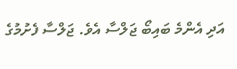އަދި އެންމެ ބައިބޯ ޖަލްސާ އެވެ. ޖަލްސާ ފެށުމުގެ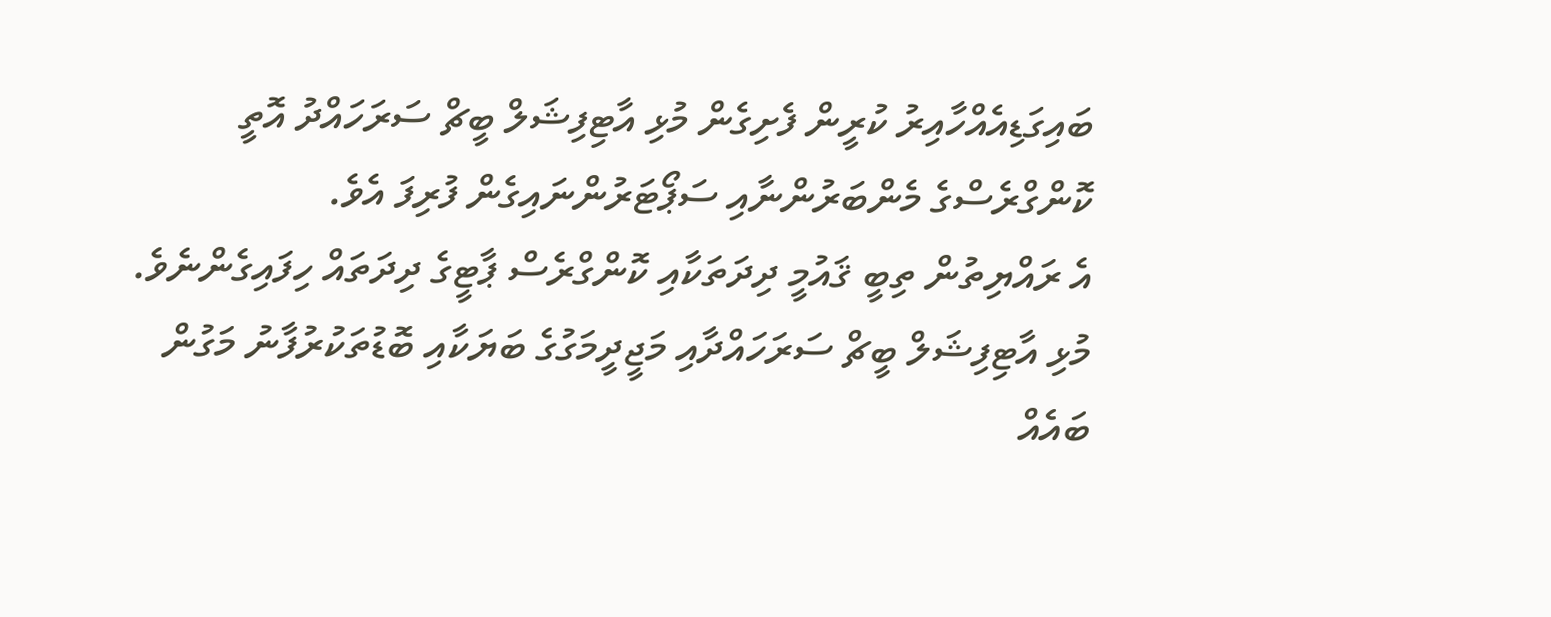ބައިގަޑިއެއްހާއިރު ކުރީން ފެށިގެން މުޅި އާޓިފިޝަލް ބީޗް ސަރަހައްދު އޮތީ ކޮންގްރެސްގެ މެންބަރުންނާއި ސަޕޯޓަރުންނައިގެން ފުރިފަ އެވެ.
އެ ރައްޔިތުން ތިބީ ޤައުމީ ދިދަތަކާއި ކޮންގްރެސް ޕާޓީގެ ދިދަތައް ހިފައިގެންނެވެ. މުޅި އާޓިފިޝަލް ބީޗް ސަރަހައްދާއި މަޖީދީމަގުގެ ބަޔަކާއި ބޮޑުތަކުރުފާނު މަގުން ބައެއް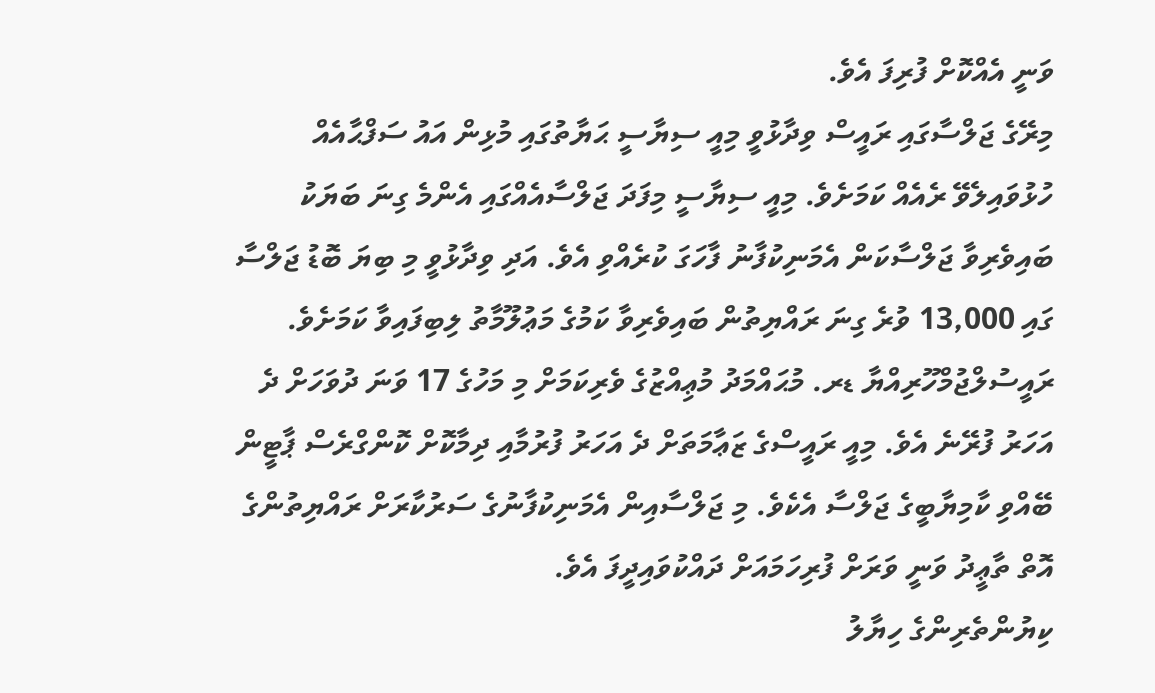ވަނީ އެއްކޮށް ފުރިފަ އެވެ.
މިރޭގެ ޖަލްސާގައި ރައީސް ވިދާޅުވީ މިއީ ސިޔާސީ ޙަޔާތުގައި މުޅިން އައު ސަފްޙާއެއް ހުޅުވައިލެވޭ ރެއެއް ކަމަށެވެ. މިއީ ސިޔާސީ މިފަދަ ޖަލްސާއެއްގައި އެންމެ ގިނަ ބަޔަކު ބައިވެރިވާ ޖަލްސާކަން އެމަނިކުފާނު ފާހަގަ ކުރެއްވި އެވެ. އަދި ވިދާޅުވީ މި ބިޔަ ބޮޑު ޖަލްސާ ގައި 13,000 ވުރެ ގިނަ ރައްޔިތުން ބައިވެރިވާ ކަމުގެ މަޢުލޫމާތު ލިބިފައިވާ ކަމަށެވެ.
ރައީސުލްޖުމްހޫރިއްޔާ ޑރ. މުޙައްމަދު މުޢިއްޒުގެ ވެރިކަމަށް މި މަހުގެ 17 ވަނަ ދުވަހަށް ދެ އަހަރު ފުރޭނެ އެވެ. މިއީ ރައީސްގެ ޒަޢާމަތަށް ދެ އަހަރު ފުރުމާއި ދިމާކޮށް ކޮންގްރެސް ޕާޓީން ބޭއްވި ކާމިޔާބީގެ ޖަލްސާ އެކެވެ. މި ޖަލްސާއިން އެމަނިކުފާނުގެ ސަރުކާރަށް ރައްޔިތުންގެ އޮތް ތާޢީދު ވަނީ ވަރަށް ފުރިހަމައަށް ދައްކުވައިދީފަ އެވެ.
ކިޔުންތެރިންގެ ހިޔާލު